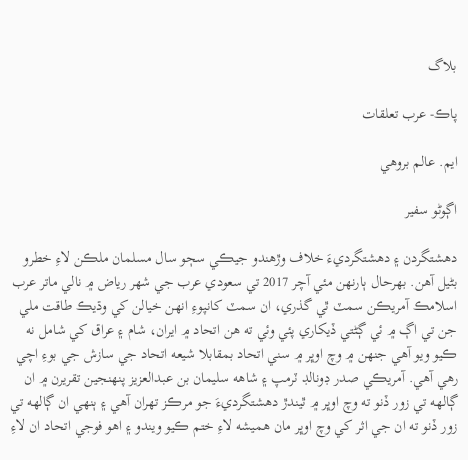بلاگ

پاڪ- عرب تعلقات

ايم. عالم بروهي

اڳوڻو سفير

دهشتگردن ۽ دهشتگرديءَ خلاف وڙهندو جيڪي سڄو سال مسلمان ملڪن لاءِ خطرو بڻيل آهن. بهرحال ٻارنهن مئي آچر 2017 تي سعودي عرب جي شهر رياض ۾ نالي ماتر عرب اسلامڪ آمريڪن سمٽ ٿي گذري، ان سمٽ کانپوءِ انهن خيالن کي وڌيڪ طاقت ملي جن تي اڳ ۾ ئي ڳڻتي ڏيکاري پئي وئي ته هن اتحاد ۾ ايران، شام ۽ عراق کي شامل نه ڪيو ويو آهي جنهن ۾ وچ اوڀر ۾ سني اتحاد بمقابلا شيعه اتحاد جي سازش جي بوءِ اچي رهي آهي. آمريڪي صدر ڊونالڊ ٽرمپ ۽ شاهه سليمان بن عبدالعزيز پنهنجين تقريرن ۾ ان ڳالهه تي زور ڏنو ته وچ اوڀر ۾ ٿيندڙ دهشتگرديءَ جو مرڪز تهران آهي ۽ ٻنهي ان ڳالهه تي زور ڏنو ته ان جي اثر کي وچ اوڀر مان هميشه لاءِ ختم ڪيو ويندو ۽ اهو فوجي اتحاد ان لاءِ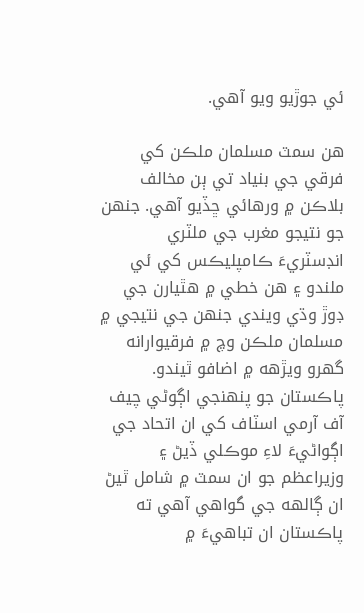ئي جوڙيو ويو آهي.

هن سمٽ مسلمان ملڪن کي فرقي جي بنياد تي ٻن مخالف بلاڪن ۾ ورهائي ڇڏيو آهي. جنهن جو نتيجو مغرب جي ملٽري انڊسٽريءَ ڪامپليڪس کي ئي ملندو ۽ هن خطي ۾ هٿيارن جي ڊوڙ وڌي ويندي جنهن جي نتيجي ۾ مسلمان ملڪن وچ ۾ فرقيوارانه گهرو ويڙهه ۾ اضافو ٿيندو. پاڪستان جو پنهنجي اڳوڻي چيف آف آرمي اسٽاف کي ان اتحاد جي اڳواڻيءَ لاءِ موڪلي ڏيڻ ۽ وزيراعظم جو ان سمٽ ۾ شامل ٿيڻ ان ڳالهه جي گواهي آهي ته پاڪستان ان تباهيءَ ۾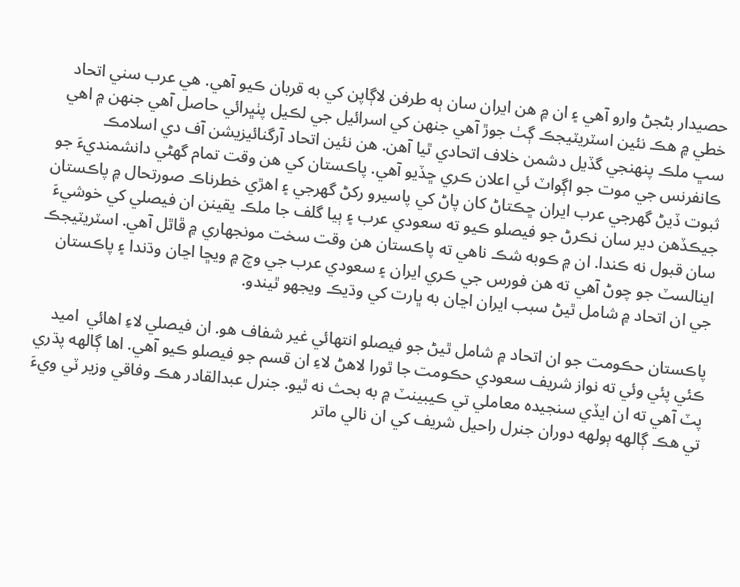حصيدار بڻجڻ وارو آهي ۽ ان ۾ هن ايران سان ٻه طرفن لاڳاپن کي به قربان ڪيو آهي. هي عرب سني اتحاد خطي ۾ هڪ نئين اسٽريٽيجڪ ڳٺ جوڙ آهي جنهن کي اسرائيل جي لڪيل پٺڀرائي حاصل آهي جنهن ۾ اهي سڀ ملڪ پنهنجي گڏيل دشمن خلاف اتحادي ٿيا آهن. هن نئين اتحاد آرگنائيزيشن آف دي اسلامڪ ڪانفرنس جي موت جو اڳواٽ ئي اعلان ڪري ڇڏيو آهي. پاڪستان کي هن وقت تمام گهڻي دانشمنديءَ جو ثبوت ڏيڻ گهرجي عرب ايران ڇڪتاڻ کان پاڻ کي پاسيرو رکڻ گهرجي ۽ اهڙي خطرناڪ صورتحال ۾ پاڪستان جيڪڏهن دير سان نڪرڻ جو فيصلو ڪيو ته سعودي عرب ۽ ٻيا گلف جا ملڪ يقينن ان فيصلي کي خوشيءَ سان قبول نه ڪندا. ان ۾ ڪوبه شڪ ناهي ته پاڪستان هن وقت سخت مونجهاري ۾ ڦاٿل آهي. اسٽريٽيجڪ اينالسٽ جو چوڻ آهي ته هن فورس جي ڪري ايران ۽ سعودي عرب جي وچ ۾ ويڇا اڃان وڌندا ۽ پاڪستان جي ان اتحاد ۾ شامل ٿيڻ سبب ايران اڃان به ڀارت کي وڌيڪ ويجهو ٿيندو.

پاڪستان حڪومت جو ان اتحاد ۾ شامل ٿيڻ جو فيصلو انتهائي غير شفاف هو. ان فيصلي لاءِ اهائي  اميد ڪئي پئي وئي ته نواز شريف سعودي حڪومت جا ٿورا لاهڻ لاءِ ان قسم جو فيصلو ڪيو آهي. اها ڳالهه پڌري پٽ آهي ته ان ايڏي سنجيده معاملي تي ڪيبينٽ ۾ به بحث نه ٿيو. جنرل عبدالقادر هڪ وفاقي وزير ٽي ويءَ تي هڪ ڳالهه ٻولهه دوران جنرل راحيل شريف کي ان نالي ماتر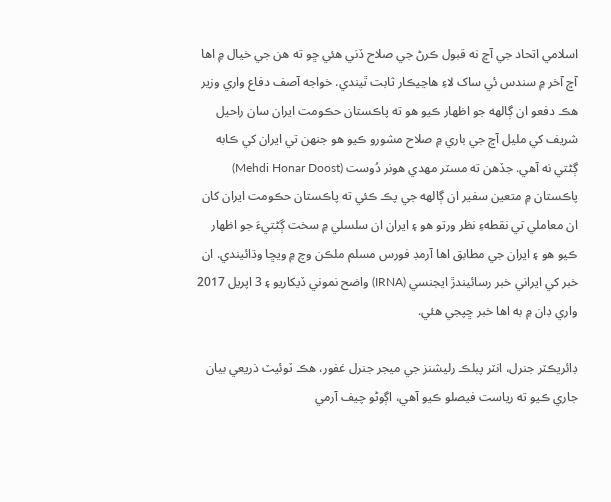اسلامي اتحاد جي آڇ نه قبول ڪرڻ جي صلاح ڏني هئي ڇو ته هن جي خيال ۾ اها آڇ آخر ۾ سندس ئي ساک لاءِ هاڃيڪار ثابت ٿيندي. خواجه آصف دفاع واري وزير هڪ دفعو ان ڳالهه جو اظهار ڪيو هو ته پاڪستان حڪومت ايران سان راحيل شريف کي مليل آڇ جي باري ۾ صلاح مشورو ڪيو هو جنهن تي ايران کي ڪابه ڳڻتي نه آهي. جڏهن ته مسٽر مهدي هونر دُوست (Mehdi Honar Doost) پاڪستان ۾ متعين سفير ان ڳالهه جي پڪ ڪئي ته پاڪستان حڪومت ايران کان ان معاملي تي نقطهءِ نظر ورتو هو ۽ ايران ان سلسلي ۾ سخت ڳڻتيءَ جو اظهار ڪيو هو ۽ ايران جي مطابق اها آرمڊ فورس مسلم ملڪن وچ ۾ ويڇا وڌائيندي. ان خبر کي ايراني خبر رسائيندڙ ايجنسي (IRNA) واضح نموني ڏيکاريو ۽ 3 اپريل 2017 واري ڊان ۾ به اها خبر ڇپجي هئي.

ڊائريڪٽر جنرل، انٽر پبلڪ رليشنز جي ميجر جنرل غفور، هڪ ٽوئيٽ ذريعي بيان جاري ڪيو ته رياست فيصلو ڪيو آهي، اڳوڻو چيف آرمي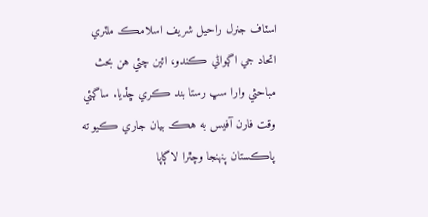اسٽاف جنرل راحيل شريف اسلامڪ ملٽري اتحاد جي اڳواڻي ڪندو، ائين چئي هن بحث مباحثي وارا سڀ رستا بند ڪري ڇڏيا. ساڳئي وقت فارن آفيس به هڪ بيان جاري ڪيو ته پاڪستان پنهنجا وچٿرا لاڳاپا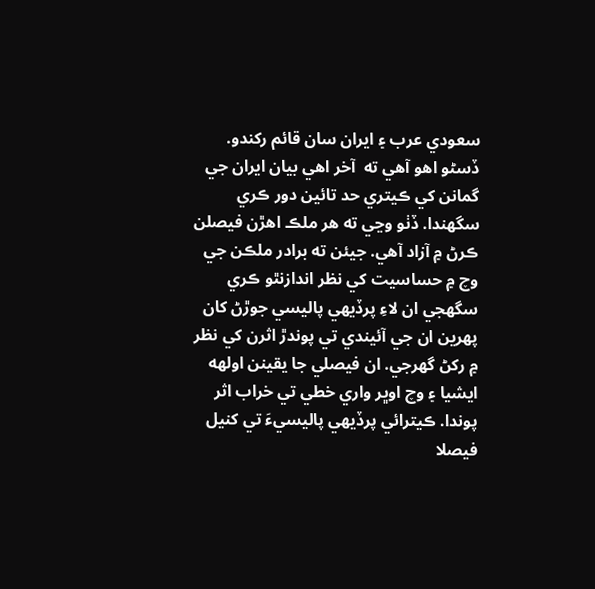سعودي عرب ۽ ايران سان قائم رکندو. ڏسڻو اهو آهي ته  آخر اهي بيان ايران جي گمانن کي ڪيتري حد تائين دور ڪري سگهندا. ڏٺو وڃي ته هر ملڪ اهڙن فيصلن ڪرڻ ۾ آزاد آهي. جيئن ته برادر ملڪن جي وچ ۾ حساسيت کي نظر اندازنٿو ڪري سگهجي ان لاءِ پرڏيهي پاليسي جوڙڻ کان پهرين ان جي آئيندي تي پوندڙ اثرن کي نظر ۾ رکڻ گهرجي. ان فيصلي جا يقينن اولهه ايشيا ۽ وچ اوڀر واري خطي تي خراب اثر پوندا. ڪيترائي پرڏيهي پاليسيءَ تي کنيل فيصلا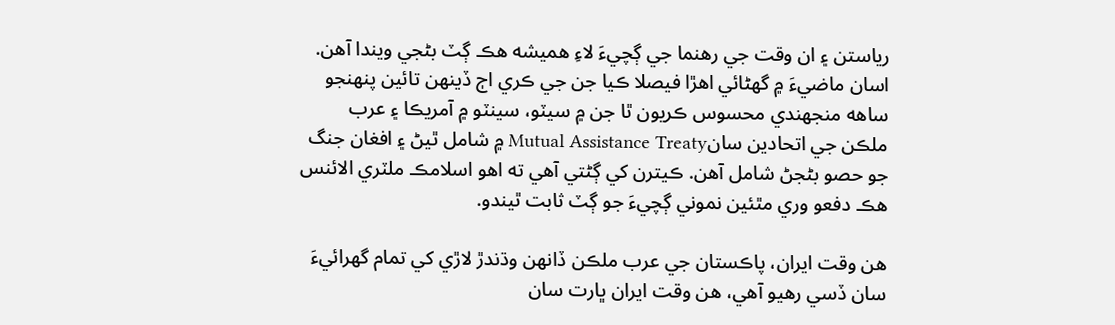رياستن ۽ ان وقت جي رهنما جي ڳچيءَ لاءِ هميشه هڪ ڳٽ بڻجي ويندا آهن. اسان ماضيءَ ۾ گهڻائي اهڙا فيصلا ڪيا جن جي ڪري اڄ ڏينهن تائين پنهنجو ساهه منجهندي محسوس ڪريون ٿا جن ۾ سيٽو، سينٽو ۾ آمريڪا ۽ عرب ملڪن جي اتحادين سانMutual Assistance Treaty ۾ شامل ٿيڻ ۽ افغان جنگ جو حصو بڻجڻ شامل آهن. ڪيترن کي ڳڻتي آهي ته اهو اسلامڪ ملٽري الائنس هڪ دفعو وري مٿئين نموني ڳچيءَ جو ڳٽ ثابت ٿيندو.

هن وقت ايران، پاڪستان جي عرب ملڪن ڏانهن وڌندڙ لاڙي کي تمام گهرائيءَ سان ڏسي رهيو آهي، هن وقت ايران ڀارت سان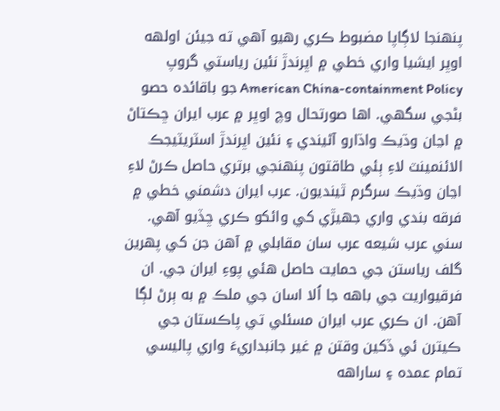پنهنجا لاڳاپا مضبوط ڪري رهيو آهي ته جيئن اولهه اوڀر ايشيا واري خطي ۾ اڀرندڙ نئين رياستي گروپ American China-containment Policy جو باقائده حصو بڻجي سگهي. اها صورتحال وچ اوڀر ۾ عرب ايران ڇڪتاڻ ۾ اڃان وڌيڪ واڌارو آڻيندي ۽ نئين اڀرندڙ اسٽريٽيجڪ الائنمينٽ لاءِ ٻئي طاقتون پنهنجي برتري حاصل ڪرڻ لاءِ اڃان وڌيڪ سرگرم ٿينديون. عرب ايران دشمني خطي ۾ فرقه بندي واري جهيڙي کي وائکو ڪري ڇڏيو آهي. سني عرب شيعه عرب سان مقابلي ۾ آهن جن کي پهرين گلف رياستن جي حمايت حاصل هئي پوءِ ايران جي. ان فرقيواريت جي باهه جا اُلا اسان جي ملڪ ۾ به ٻرڻ لڳا آهن. ان ڪري عرب ايران مسئلي تي پاڪستان جي ڪيترن ئي ڏکين وقتن ۾ غير جانبداريءَ واري پاليسي تمام عمده ۽ ساراهه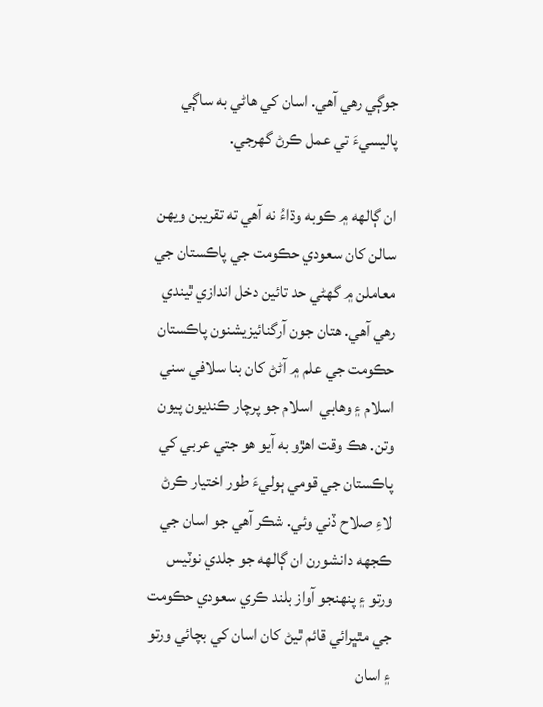جوڳي رهي آهي. اسان کي هاڻي به ساڳي پاليسيءَ تي عمل ڪرڻ گهرجي.

ان ڳالهه ۾ ڪوبه وڌاءُ نه آهي ته تقريبن ويهن سالن کان سعودي حڪومت جي پاڪستان جي معاملن ۾ گهڻي حد تائين دخل اندازي ٿيندي رهي آهي. هتان جون آرگنائيزيشنون پاڪستان حڪومت جي علم ۾ آڻڻ کان بنا سلافي سني اسلام ۽ وهابي  اسلام جو پرچار ڪنديون پيون وتن. هڪ وقت اهڙو به آيو هو جتي عربي کي پاڪستان جي قومي ٻوليءَ طور اختيار ڪرڻ لاءِ صلاح ڏني وئي. شڪر آهي جو اسان جي ڪجهه دانشورن ان ڳالهه جو جلدي نوٽيس ورتو ۽ پنهنجو آواز بلند ڪري سعودي حڪومت جي مٿڀرائي قائم ٿيڻ کان اسان کي بچائي ورتو ۽ اسان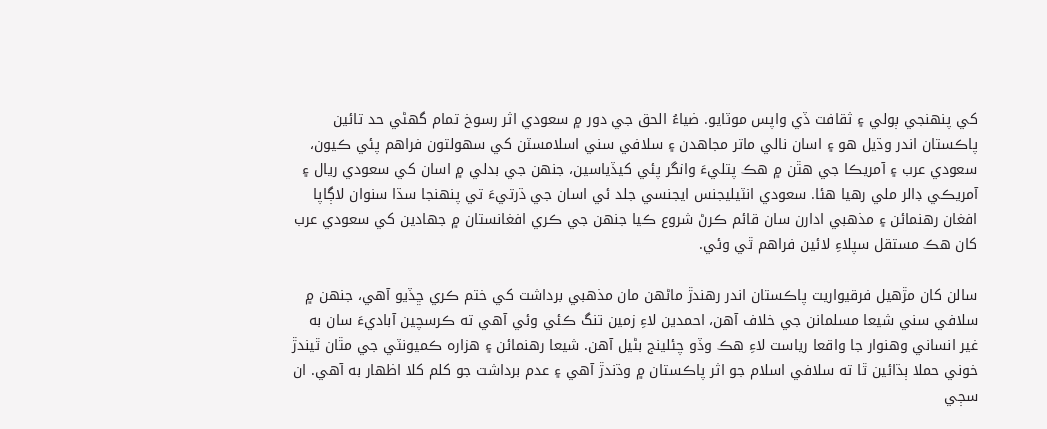کي پنهنجي ٻولي ۽ ثقافت ڏي واپس موٽايو. ضياءُ الحق جي دور ۾ سعودي اثر رسوخ تمام گهڻي حد تائين پاڪستان اندر وڌيل هو ۽ اسان نالي ماتر مجاهدن ۽ سلافي سني اسلامسٽن کي سهولتون فراهم پئي ڪيون، سعودي عرب ۽ آمريڪا جي هٿن ۾ هڪ پتليءَ وانگر پئي کيڏياسين، جنهن جي بدلي ۾ اسان کي سعودي ريال ۽ آمريڪي ڊالر ملي رهيا هئا. سعودي انٽيليجنس ايجنسي جلد ئي اسان جي ڌرتيءَ تي پنهنجا سڌا سنوان لاڳاپا افغان رهنمائن ۽ مذهبي ادارن سان قائم ڪرڻ شروع ڪيا جنهن جي ڪري افغانستان ۾ جهادين کي سعودي عرب کان هڪ مستقل سپلاءِ لائين فراهم ٿي وئي.

سالن کان مڙهيل فرقيواريت پاڪستان اندر رهندڙ ماڻهن مان مذهبي برداشت کي ختم ڪري ڇڏيو آهي، جنهن ۾ سلافي سني شيعا مسلمانن جي خلاف آهن، احمدين لاءِ زمين تنگ ڪئي وئي آهي ته ڪرسچين آباديءَ سان به غير انساني وهنوار جا واقعا رياست لاءِ هڪ وڏو چئلينج بڻيل آهن. شيعا رهنمائن ۽ هزاره ڪميونٽي جي مٿان ٿيندڙ خوني حملا ٻڌائين ٿا ته سلافي اسلام جو اثر پاڪستان ۾ وڌندڙ آهي ۽ عدم برداشت جو کلم کلا اظهار به آهي. ان سڄي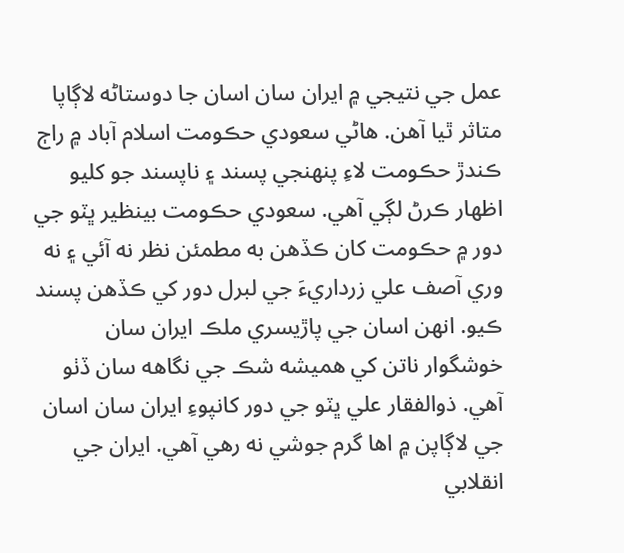عمل جي نتيجي ۾ ايران سان اسان جا دوستاڻه لاڳاپا متاثر ٿيا آهن. هاڻي سعودي حڪومت اسلام آباد ۾ راڄ ڪندڙ حڪومت لاءِ پنهنجي پسند ۽ ناپسند جو کليو اظهار ڪرڻ لڳي آهي. سعودي حڪومت بينظير ڀٽو جي دور ۾ حڪومت کان ڪڏهن به مطمئن نظر نه آئي ۽ نه وري آصف علي زرداريءَ جي لبرل دور کي ڪڏهن پسند ڪيو. انهن اسان جي پاڙيسري ملڪ ايران سان خوشگوار ناتن کي هميشه شڪ جي نگاهه سان ڏٺو آهي. ذوالفقار علي ڀٽو جي دور کانپوءِ ايران سان اسان جي لاڳاپن ۾ اها گرم جوشي نه رهي آهي. ايران جي انقلابي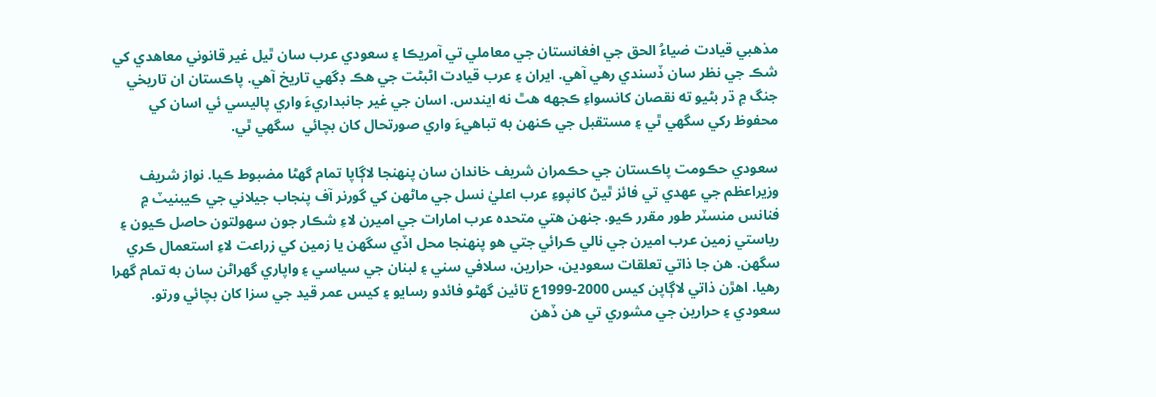مذهبي قيادت ضياءُ الحق جي افغانستان جي معاملي تي آمريڪا ۽ سعودي عرب سان ٿيل غير قانوني معاهدي کي شڪ جي نظر سان ڏسندي رهي آهي. ايران ۽ عرب قيادت اڻبڻت جي هڪ ڊگهي تاريخ آهي. پاڪستان ان تاريخي جنگ ۾ ڌر بڻيو ته نقصان کانسواءِ ڪجهه هٿ نه ايندس. اسان جي غير جانبداريءَ واري پاليسي ئي اسان کي محفوظ رکي سگهي ٿي ۽ مستقبل جي ڪنهن به تباهيءَ واري صورتحال کان بچائي  سگهي ٿي.

سعودي حڪومت پاڪستان جي حڪمران شريف خاندان سان پنهنجا لاڳاپا تمام گهڻا مضبوط ڪيا. نواز شريف وزيراعظم جي عهدي تي فائز ٿيڻ کانپوءِ عرب اعليٰ نسل جي ماڻهن کي گورنر آف پنجاب جيلاني جي ڪيبنيٽ ۾ فنانس منسٽر طور مقرر ڪيو. جنهن هتي متحده عرب امارات جي اميرن لاءِ شڪار جون سهولتون حاصل ڪيون ۽ رياستي زمين عرب اميرن جي نالي ڪرائي جتي هو پنهنجا محل اڏي سگهن يا زمين کي زراعت لاءِ استعمال ڪري سگهن. هن جا ذاتي تعلقات سعودين، حرارين، سلافي سني ۽ لبنان جي سياسي ۽ واپاري گهراڻن سان به تمام گهرا رهيا. اهڙن ذاتي لاڳاپن کيس 2000-1999ع تائين گهڻو فائدو رسايو ۽ کيس عمر قيد جي سزا کان بچائي ورتو. سعودي ۽ حرارين جي مشوري تي هن ڏهن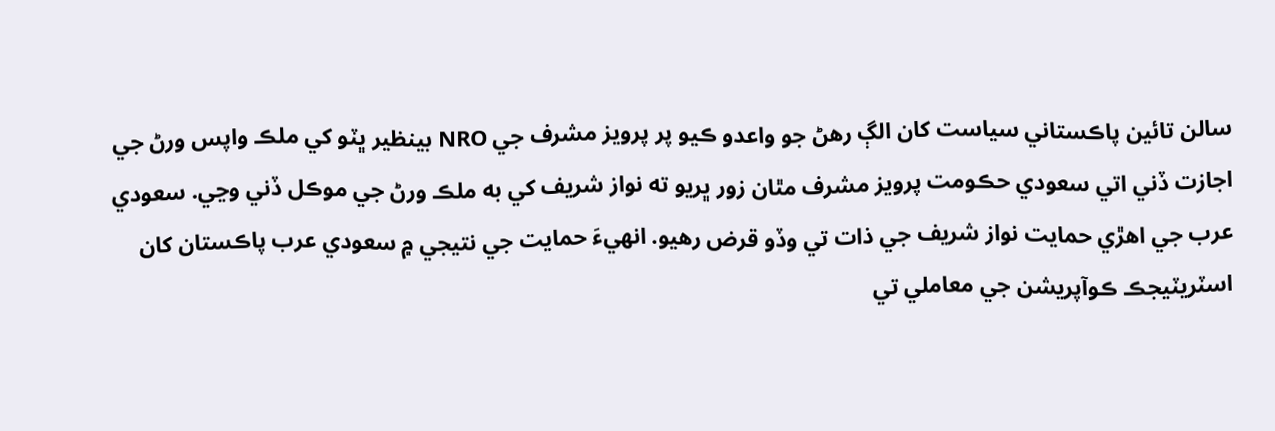سالن تائين پاڪستاني سياست کان الڳ رهڻ جو واعدو ڪيو پر پرويز مشرف جي NRO بينظير ڀٽو کي ملڪ واپس ورڻ جي اجازت ڏني اتي سعودي حڪومت پرويز مشرف مٿان زور ڀريو ته نواز شريف کي به ملڪ ورڻ جي موڪل ڏني وڃي. سعودي عرب جي اهڙي حمايت نواز شريف جي ذات تي وڏو قرض رهيو. انهيءَ حمايت جي نتيجي ۾ سعودي عرب پاڪستان کان اسٽريٽيجڪ ڪوآپريشن جي معاملي تي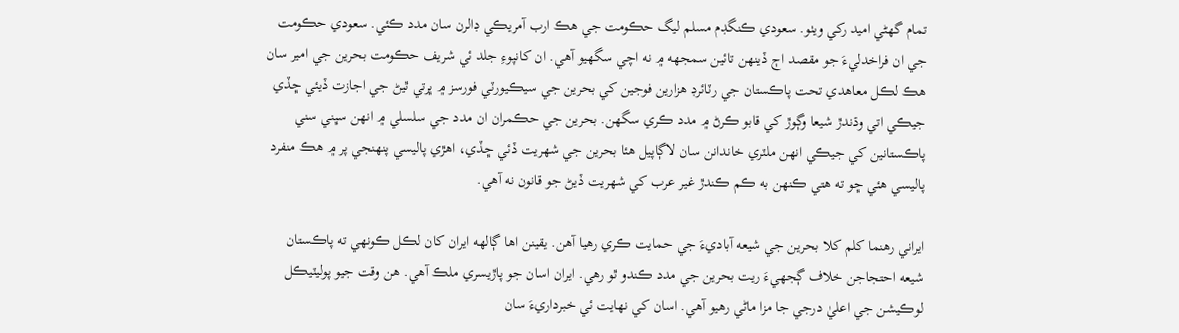تمام گهڻي اميد رکي ويٺو. سعودي ڪنگڊم مسلم ليگ حڪومت جي هڪ ارب آمريڪي ڊالرن سان مدد ڪئي. سعودي حڪومت جي ان فراخدليءَ جو مقصد اڄ ڏينهن تائين سمجهه ۾ نه اچي سگهيو آهي. ان کانپوءِ جلد ئي شريف حڪومت بحرين جي امير سان هڪ لڪل معاهدي تحت پاڪستان جي رٽائرڊ هزارين فوجين کي بحرين جي سيڪيورٽي فورسز ۾ ڀرتي ٿيڻ جي اجازت ڏيئي ڇڏي جيڪي اتي وڌندڙ شيعا وڳوڙ کي قابو ڪرڻ ۾ مدد ڪري سگهن. بحرين جي حڪمران ان مدد جي سلسلي ۾ انهن سڀني سني پاڪستانين کي جيڪي انهن ملٽري خاندانن سان لاڳاپيل هئا بحرين جي شهريت ڏئي ڇڏي، اهڙي پاليسي پنهنجي پر ۾ هڪ منفرد پاليسي هئي ڇو ته هتي ڪنهن به ڪم ڪندڙ غير عرب کي شهريت ڏيڻ جو قانون نه آهي.

ايراني رهنما کلم کلا بحرين جي شيعه آباديءَ جي حمايت ڪري رهيا آهن. يقينن اها ڳالهه ايران کان لڪل ڪونهي ته پاڪستان شيعه احتجاجن خلاف ڳجهيءَ ريت بحرين جي مدد ڪندو ٿو رهي. ايران اسان جو پاڙيسري ملڪ آهي. هن وقت جيو پوليٽيڪل لوڪيشن جي اعليٰ درجي جا مزا ماڻي رهيو آهي. اسان کي نهايت ئي خبرداريءَ سان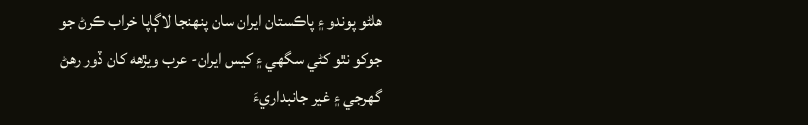هلڻو پوندو ۽ پاڪستان ايران سان پنهنجا لاڳاپا خراب ڪرڻ جو جوکو نٿو کڻي سگهي ۽ کيس ايران- عرب ويڙهه کان ڏور رهڻ گهرجي ۽ غير جانبداريءَ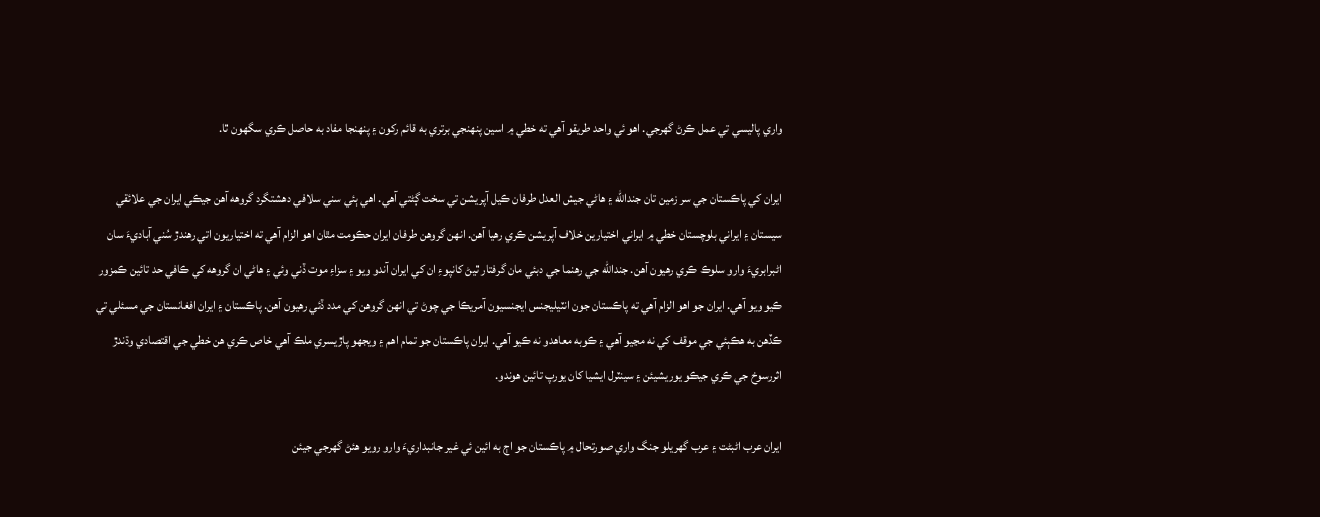واري پاليسي تي عمل ڪرڻ گهرجي. اهو ئي واحد طريقو آهي ته خطي ۾ اسين پنهنجي برتري به قائم رکون ۽ پنهنجا مفاد به حاصل ڪري سگهون ٿا.

ايران کي پاڪستان جي سر زمين تان جندالله ۽ هاڻي جيش العدل طرفان ڪيل آپريشن تي سخت ڳڻتي آهي. اهي ٻئي سني سلافي دهشتگرد گروهه آهن جيڪي ايران جي علائقي سيستان ۽ ايراني بلوچستان خطي ۾ ايراني اختيارين خلاف آپريشن ڪري رهيا آهن. انهن گروهن طرفان ايران حڪومت مٿان اهو الزام آهي ته اختياريون اتي رهندڙ سُني آباديءَ سان اڻبرابريءَ وارو سلوڪ ڪري رهيون آهن. جندالله جي رهنما جي دبئي مان گرفتار ٿيڻ کانپوءِ ان کي ايران آندو ويو ۽ سزاءِ موت ڏني وئي ۽ هاڻي ان گروهه کي ڪافي حد تائين ڪمزور ڪيو ويو آهي. ايران جو اهو الزام آهي ته پاڪستان جون انٽيليجنس ايجنسيون آمريڪا جي چوڻ تي انهن گروهن کي مدد ڏئي رهيون آهن. پاڪستان ۽ ايران افغانستان جي مسئلي تي ڪڏهن به هڪٻئي جي موقف کي نه مڃيو آهي ۽ ڪوبه معاهدو نه ڪيو آهي. ايران پاڪستان جو تمام اهم ۽ ويجهو پاڙيسري ملڪ آهي خاص ڪري هن خطي جي اقتصادي وڌندڙ اثررسوخ جي ڪري جيڪو يوريشيئن ۽ سينٽرل ايشيا کان يورپ تائين هوندو.

ايران عرب اڻبڻت ۽ عرب گهريلو جنگ واري صورتحال ۾ پاڪستان جو اڄ به ائين ئي غير جانبداريءَ وارو رويو هئڻ گهرجي جيئن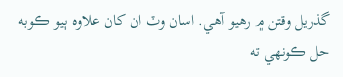گذريل وقتن ۾ رهيو آهي. اسان وٽ ان کان علاوه ٻيو ڪوبه حل ڪونهي ته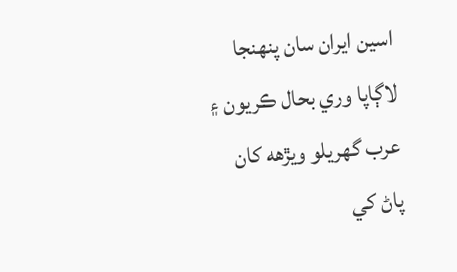اسين ايران سان پنهنجا لاڳاپا وري بحال ڪريون ۽ عرب گهريلو ويڙهه کان پاڻ کي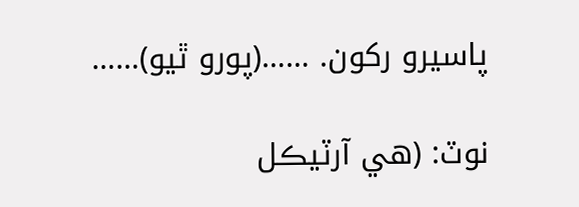پاسيرو رکون. ……(پورو ٿيو)……

نوٽ: (هي آرٽيڪل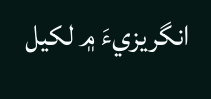انگريزيءَ ۾ لکيل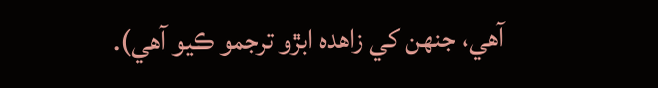آهي، جنهن کي زاهده ابڙو ترجمو ڪيو آهي).